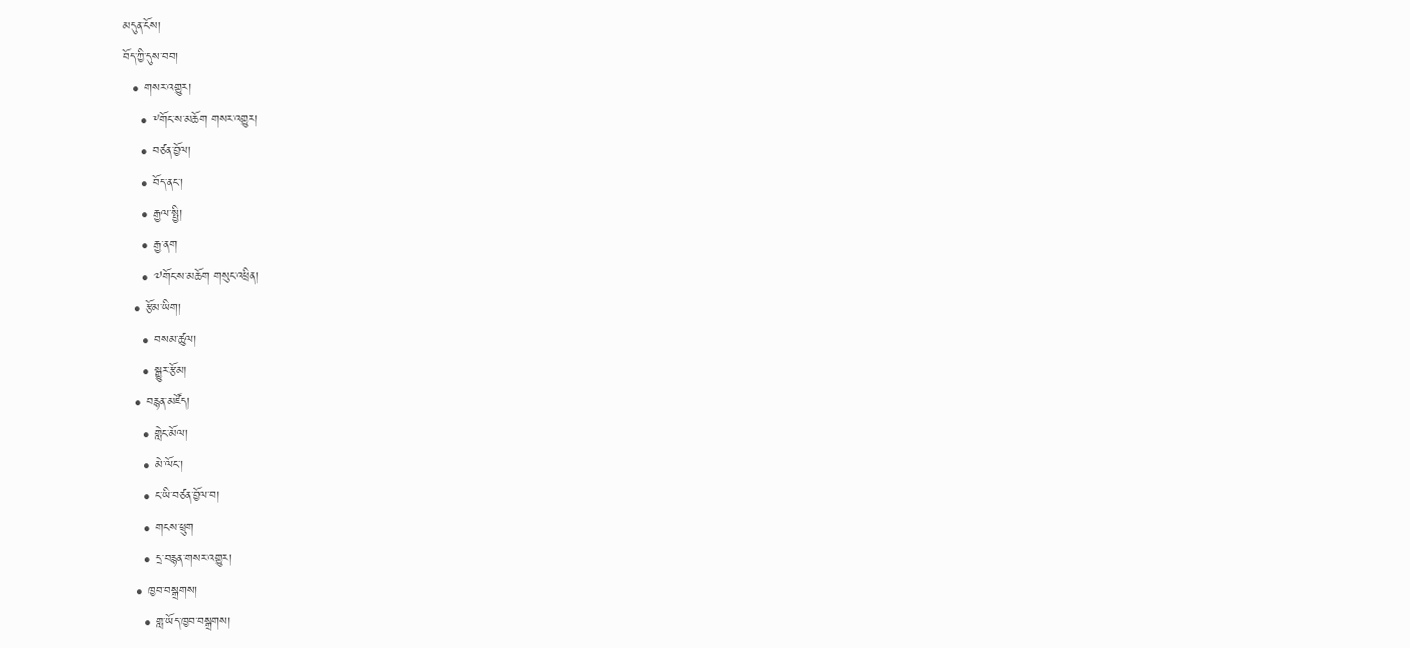མདུན་ངོས།
བོད་ཀྱི་དུས་བབ།
  • གསར་འགྱུར།
    • ༸གོང་ས་མཆོག གསར་འགྱུར།
    • བཙན་བྱོལ།
    • བོད་ནང་།
    • རྒྱལ་སྤྱི།
    • རྒྱ་ནག
    • ༧གོང་ས་མཆོག གསུང་འཕྲིན།
  • རྩོམ་ཡིག།
    • བསམ་ཚུལ།
    • སྒྱུར་རྩོམ།
  • བརྙན་མཛོད།
    • གླེང་མོལ།
    • མེ་ལོང་།
    • ང་ཡི་བཙན་བྱོལ་བ།
    • གངས་ཕྲུག
    • དྲ་བརྙན་གསར་འགྱུར།
  • ཁྱབ་བསྒྲགས།
    • གླ་ཡོད་ཁྱབ་བསྒྲགས།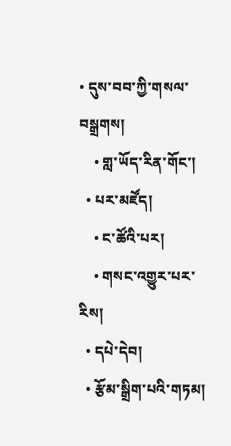• དུས་བབ་ཀྱི་གསལ་བསྒྲགས།
    • གླ་ཡོད་རིན་གོང་།
  • པར་མཛོད།
    • ང་ཚོའི་པར།
    • གསང་འགྱུར་པར་རིས།
  • དཔེ་དེབ།
  • རྩོམ་སྒྲིག་པའི་གཏམ།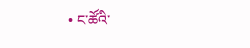• ང་ཚོའི་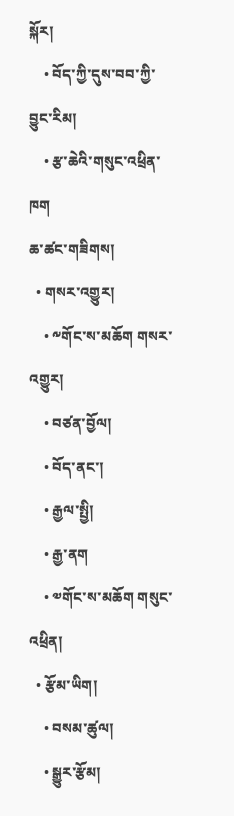སྐོར།
    • བོད་ཀྱི་དུས་བབ་ཀྱི་བྱུང་རིམ།
    • རྩ་ཆེའི་གསུང་འཕྲིན་ཁག
ཆ་ཚང་གཟིགས།
  • གསར་འགྱུར།
    • ༸གོང་ས་མཆོག གསར་འགྱུར།
    • བཙན་བྱོལ།
    • བོད་ནང་།
    • རྒྱལ་སྤྱི།
    • རྒྱ་ནག
    • ༧གོང་ས་མཆོག གསུང་འཕྲིན།
  • རྩོམ་ཡིག།
    • བསམ་ཚུལ།
    • སྒྱུར་རྩོམ།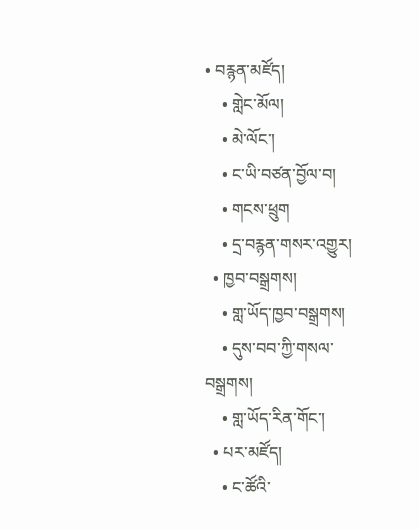• བརྙན་མཛོད།
    • གླེང་མོལ།
    • མེ་ལོང་།
    • ང་ཡི་བཙན་བྱོལ་བ།
    • གངས་ཕྲུག
    • དྲ་བརྙན་གསར་འགྱུར།
  • ཁྱབ་བསྒྲགས།
    • གླ་ཡོད་ཁྱབ་བསྒྲགས།
    • དུས་བབ་ཀྱི་གསལ་བསྒྲགས།
    • གླ་ཡོད་རིན་གོང་།
  • པར་མཛོད།
    • ང་ཚོའི་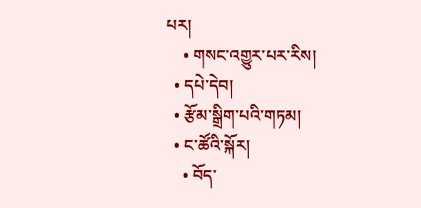པར།
    • གསང་འགྱུར་པར་རིས།
  • དཔེ་དེབ།
  • རྩོམ་སྒྲིག་པའི་གཏམ།
  • ང་ཚོའི་སྐོར།
    • བོད་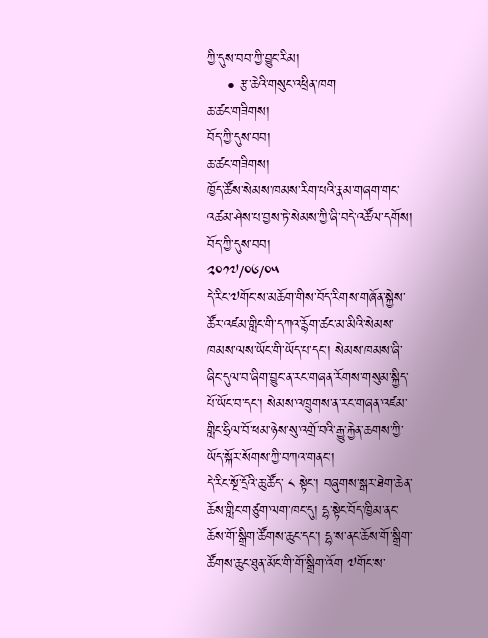ཀྱི་དུས་བབ་ཀྱི་བྱུང་རིམ།
    • རྩ་ཆེའི་གསུང་འཕྲིན་ཁག
ཆ་ཚང་གཟིགས།
བོད་ཀྱི་དུས་བབ།
ཆ་ཚང་གཟིགས།
ཁྱོད་ཚོས་སེམས་ཁམས་རིག་པའི་རྣམ་གཞག་གང་འཚམ་ཤེས་པ་བྱས་ཏེ་སེམས་ཀྱི་ཞི་བདེ་འཚོལ་དགོས།
བོད་ཀྱི་དུས་བབ།
༢༠༡༧/༠༦/༠༥
དེ་རིང་༧གོང་ས་མཆོག་གིས་བོད་རིགས་གཞོན་སྐྱེས་ཚོར་འཛམ་གླིང་གི་དཀའ་རྙོག་ཚང་མ་མིའི་སེམས་ཁམས་ལས་ཡོང་གི་ཡོད་པ་དང་། སེམས་ཁམས་ཞི་ཞིང་དུལ་བ་ཞིག་བྱུང་ན་རང་གཞན་རོགས་གསུམ་སྐྱིད་པོ་ཡོང་བ་དང་། སེམས་འཁྲུགས་ན་རང་གཞན་འཛམ་གླིང་ཧྲིལ་བོ་ཕམ་ཉེས་སུ་འགྲོ་བའི་རྒྱུ་རྐྱེན་ཆགས་ཀྱི་ཡོད་སྐོར་སོགས་ཀྱི་བཀའ་གནང་།
དེ་རིང་སྔོ་དྲོའི་ཆུ་ཚོད་ ༨ སྟེང་། བཞུགས་སྒར་ཐེག་ཆེན་ཆོས་གླིང་གཙུག་ལག་ཁང་དུ། དྷ་སྟེང་བོད་ཁྱིམ་ནང་ཆོས་གོ་སྒྲིག་ཚོགས་ཆུང་དང་། དྷ་ས་ནང་ཆོས་གོ་སྒྲིག་ཚོགས་ཆུང་ཐུན་མོང་གི་གོ་སྒྲིག་འོག ༧གོང་ས་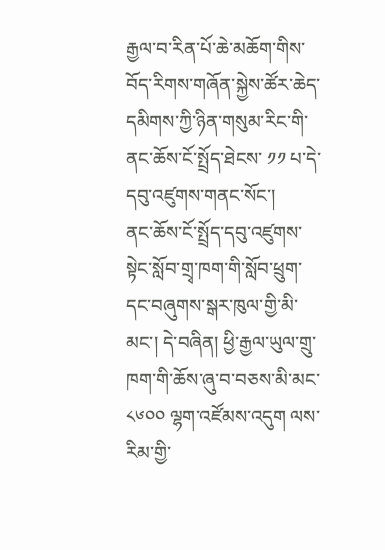རྒྱལ་བ་རིན་པོ་ཆེ་མཆོག་གིས་བོད་རིགས་གཞོན་སྐྱེས་ཚོར་ཆེད་དམིགས་ཀྱི་ཉིན་གསུམ་རིང་གི་ནང་ཆོས་ངོ་སྤྲོད་ཐེངས་ ༡༡ པ་དེ་དབུ་འཛུགས་གནང་སོང་།
ནང་ཆོས་ངོ་སྤྲོད་དབུ་འཛུགས་སྟེང་སློབ་གྲྭ་ཁག་གི་སློབ་ཕྲུག་དང་བཞུགས་སྒར་ཁུལ་གྱི་མི་མང་། དེ་བཞིན། ཕྱི་རྒྱལ་ཡུལ་གྲུ་ཁག་གི་ཆོས་ཞུ་བ་བཅས་མི་མང་ ༨༦༠༠ ལྷག་འཛོམས་འདུག ལས་རིམ་གྱི་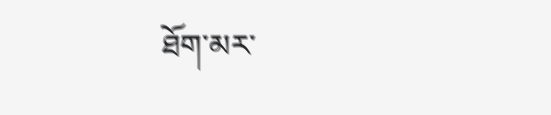ཐོག་མར་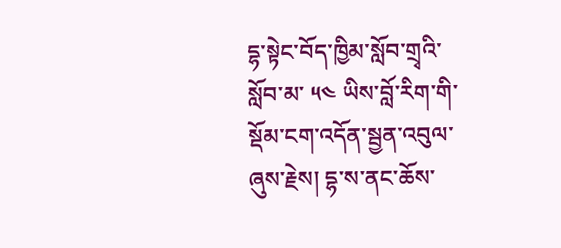དྷ་སྟེང་བོད་ཁྱིམ་སློབ་གྲྭའི་སློབ་མ་ ༥༤ ཡིས་བློ་རིག་གི་སྡོམ་ངག་འདོན་སྦྱན་འབུལ་ཞུས་རྗེས། དྷ་ས་ནང་ཆོས་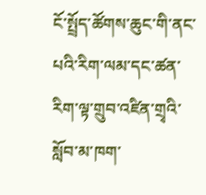ངོ་སྤྲོད་ཚོགས་ཆུང་གི་ནང་པའི་རིག་ལམ་དང་ཚན་རིག་ལྟ་གྲུབ་འཛིན་གྲྭའི་སློབ་མ་ཁག་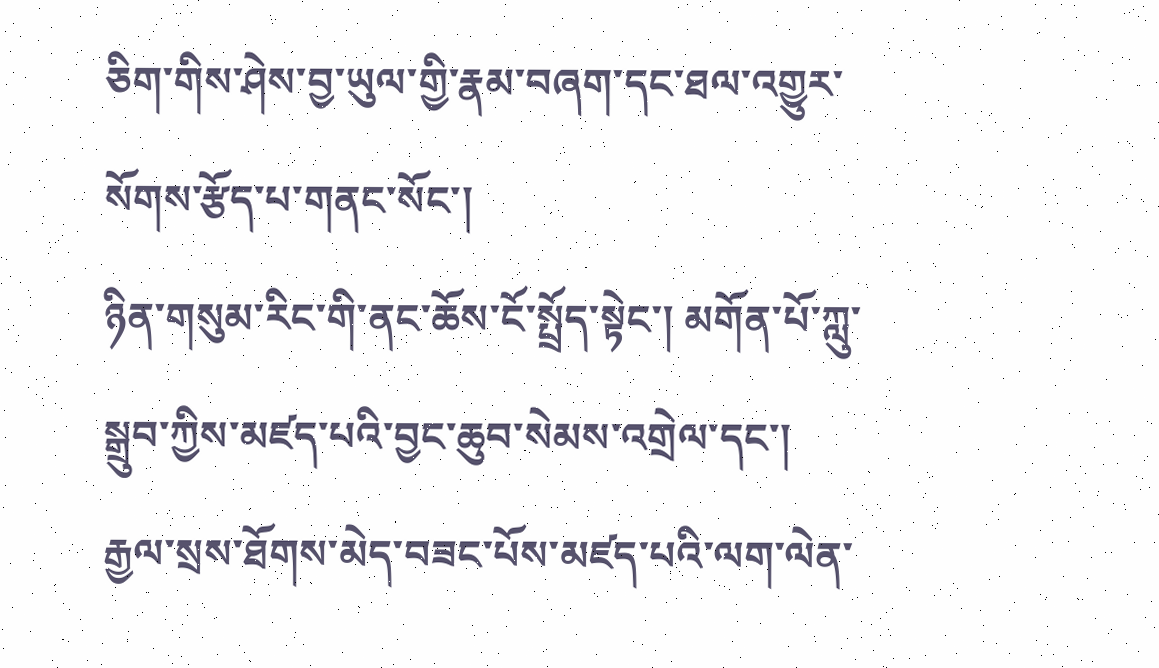ཅིག་གིས་ཤེས་བྱ་ཡུལ་གྱི་རྣམ་བཞག་དང་ཐལ་འགྱུར་སོགས་རྩོད་པ་གནང་སོང་།
ཉིན་གསུམ་རིང་གི་ནང་ཆོས་ངོ་སྤྲོད་སྟེང་། མགོན་པོ་ཀླུ་སྒྲུབ་ཀྱིས་མཛད་པའི་བྱང་ཆུབ་སེམས་འགྲེལ་དང་། རྒྱལ་སྲས་ཐོགས་མེད་བཟང་པོས་མཛད་པའི་ལག་ལེན་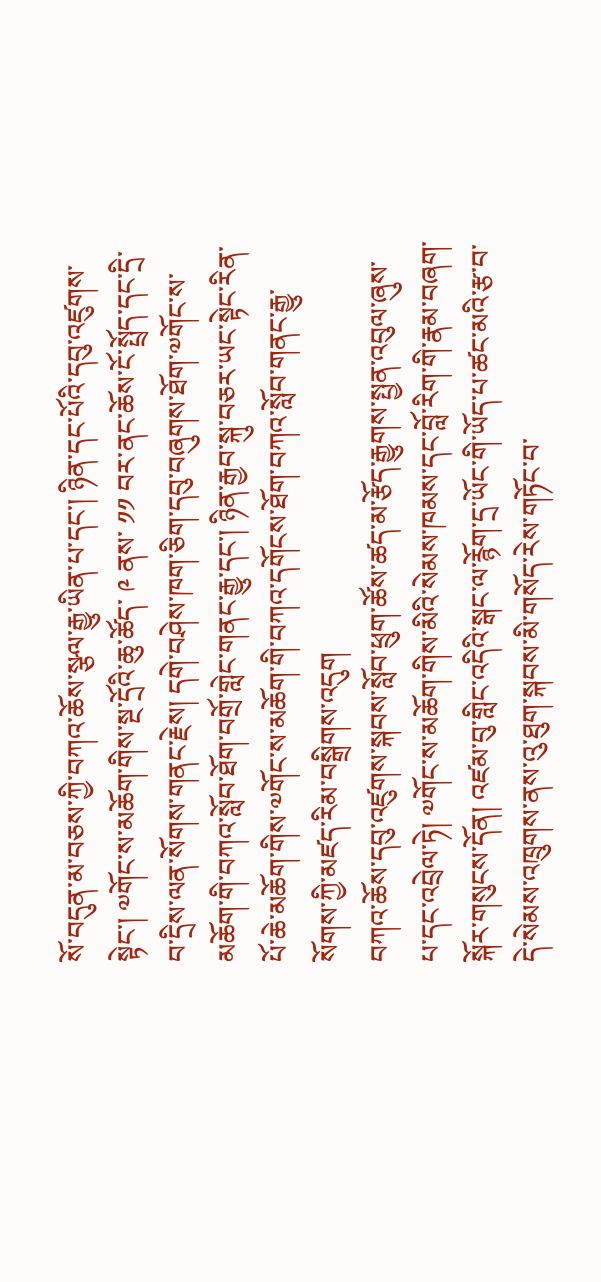སོ་བདུན་མ་བཅས་ཀྱི་བཀའ་ཆོས་སྩལ་རྒྱུ་ཡིན་པ་དང་། ཉིན་དང་པོའི་དབུ་འཛུགས་སྟེང་། ༧གོང་ས་མཆོག་གིས་སྔ་དྲོའི་ཆུ་ཚོད་ ༩ ནས་ ༡༡ བར་ནང་ཆོས་ངོ་སྤྲོད་དང་དྲི་བ་དྲིས་ལན་སོགས་གནང་རྗེས། དགེ་བཤེས་ཁག་ཅིག་དབུ་བཞུགས་ཐོག་༧གོང་ས་མཆོག་གི་བཀའ་སློབ་ཐོག་བགྲོ་གླེང་གནང་རྒྱུ་དང་། ཉིན་རྒྱབ་སྐུ་བཅར་ཡང་སྟེང་རིན་པོ་ཆེ་མཆོག་གིས་༧གོང་ས་མཆོག་གི་བཀའ་དགོངས་ཐོག་བཀའ་སློབ་གནང་རྒྱུ་སོགས་ཀྱི་མཛད་རིམ་བསྒྲིགས་འདུག
བཀའ་ཆོས་དབུ་འཛུགས་སྐབས་སློབ་ཕྲུག་ཚོས་ཚད་མ་རྩོད་རྒྱུགས་སྤྱན་འབུལ་ཞུས་པ་དང་འབྲེལ་ཏེ། ༧གོང་ས་མཆོག་གིས་མིའི་སེམས་ཁམས་དང་བློ་རིག་གི་རྣམ་བཞག་སྐོར་གསུངས་དོན། འཛམ་བུ་གླིང་འདིའི་སྒང་ལ་རྙོག་དྲ་ཡོང་གི་ཡོད་པ་ཚང་མའི་རྩ་བ་དེ་སེམས་འཁྲུགས་ནས་འུ་ཐུག་སྐབས་མི་གསོད་རེས་གཏོང་བ་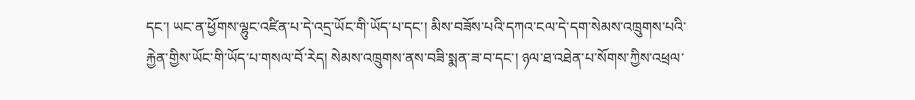དང་། ཡང་ན་ཕྱོགས་ལྷུང་འཛིན་པ་དེ་འདྲ་ཡོང་གི་ཡོད་པ་དང་། མིས་བཟོས་པའི་དཀའ་ངལ་དེ་དག་སེམས་འཁྲུགས་པའི་རྐྱེན་གྱིས་ཡོང་གི་ཡོད་པ་གསལ་བོ་རེད། སེམས་འཁྲུགས་ནས་བཟི་སྨན་ཟ་བ་དང་། ཉལ་ཐ་འཐེན་པ་སོགས་ཀྱིས་འཕྲལ་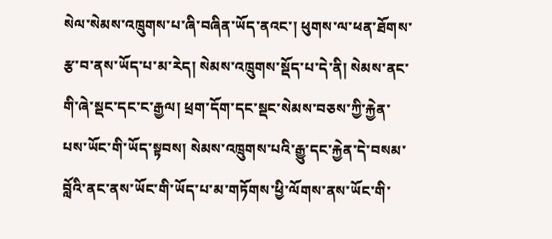སེལ་སེམས་འཁྲུགས་པ་ཞི་བཞིན་ཡོད་ནའང་། ཕུགས་ལ་ཕན་ཐོགས་རྩ་བ་ནས་ཡོད་པ་མ་རེད། སེམས་འཁྲུགས་སྡོད་པ་དེ་ནི། སེམས་ནང་གི་ཞེ་སྡང་དང་ང་རྒྱལ། ཕྲག་དོག་དང་སྡང་སེམས་བཅས་ཀྱི་རྐྱེན་པས་ཡོང་གི་ཡོད་སྟབས། སེམས་འཁྲུགས་པའི་རྒྱུ་དང་རྐྱེན་དེ་བསམ་བློའི་ནང་ནས་ཡོང་གི་ཡོད་པ་མ་གཏོགས་ཕྱི་ལོགས་ནས་ཡོང་གི་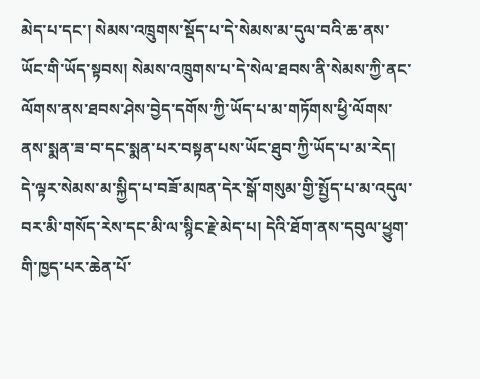མེད་པ་དང་། སེམས་འཁྲུགས་སྡོད་པ་དེ་སེམས་མ་དུལ་བའི་ཆ་ནས་ཡོང་གི་ཡོད་སྟབས། སེམས་འཁྲུགས་པ་དེ་སེལ་ཐབས་ནི་སེམས་ཀྱི་ནང་ལོགས་ནས་ཐབས་ཤེས་བྱེད་དགོས་ཀྱི་ཡོད་པ་མ་གཏོགས་ཕྱི་ལོགས་ནས་སྨན་ཟ་བ་དང་སྨན་པར་བསྟན་པས་ཡོང་ཐུབ་ཀྱི་ཡོད་པ་མ་རེད།
དེ་ལྟར་སེམས་མ་སྐྱིད་པ་བཟོ་མཁན་དེར་སྒོ་གསུམ་གྱི་སྤྱོད་པ་མ་འདུལ་བར་མི་གསོད་རེས་དང་མི་ལ་སྙིང་རྗེ་མེད་པ། དེའི་ཐོག་ནས་དབུལ་ཕྱུག་གི་ཁྱད་པར་ཆེན་པོ་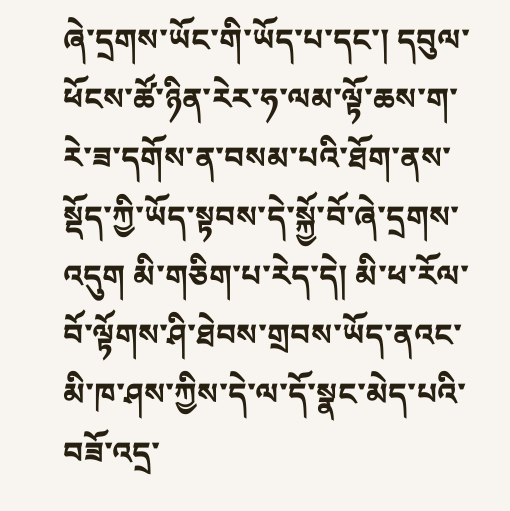ཞེ་དྲགས་ཡོང་གི་ཡོད་པ་དང་། དབུལ་ཕོངས་ཚོ་ཉིན་རེར་ཧ་ལམ་ལྟོ་ཆས་ག་རེ་ཟ་དགོས་ན་བསམ་པའི་ཐོག་ནས་སྡོད་ཀྱི་ཡོད་སྟབས་དེ་སྐྱོ་བོ་ཞེ་དྲགས་འདུག མི་གཅིག་པ་རེད་དེ། མི་ཕ་རོལ་བོ་ལྟོགས་ཤི་ཐེབས་གྲབས་ཡོད་ནའང་མི་ཁ་ཤས་ཀྱིས་དེ་ལ་དོ་སྣང་མེད་པའི་བཟོ་འདྲ་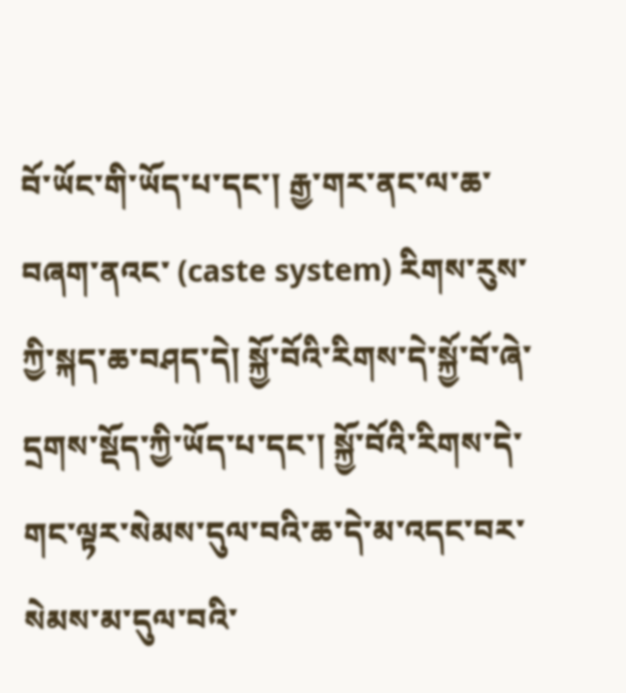བོ་ཡོང་གི་ཡོད་པ་དང་། རྒྱ་གར་ནང་ལ་ཆ་བཞག་ནའང་ (caste system) རིགས་རུས་ཀྱི་སྐད་ཆ་བཤད་དེ། སྐྱོ་བོའི་རིགས་དེ་སྐྱོ་བོ་ཞེ་དྲགས་སྡོད་ཀྱི་ཡོད་པ་དང་། སྐྱོ་བོའི་རིགས་དེ་གང་ལྟར་སེམས་དུལ་བའི་ཆ་དེ་མ་འདང་བར་སེམས་མ་དུལ་བའི་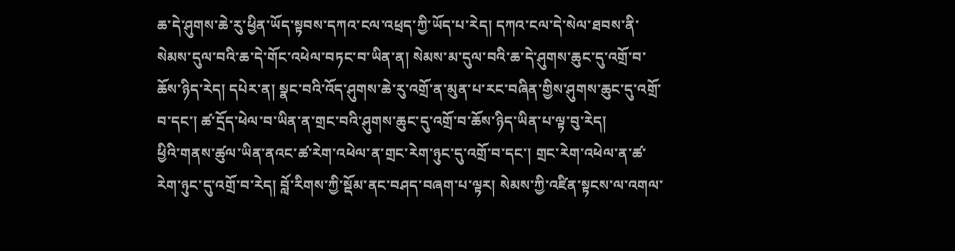ཆ་དེ་ཤུགས་ཆེ་རུ་ཕྱིན་ཡོད་སྟབས་དཀའ་ངལ་འཕྲད་ཀྱི་ཡོད་པ་རེད། དཀའ་ངལ་དེ་སེལ་ཐབས་ནི་སེམས་དུལ་བའི་ཆ་དེ་གོང་འཕེལ་བཏང་བ་ཡིན་ན། སེམས་མ་དུལ་བའི་ཆ་དེ་ཤུགས་ཆུང་དུ་འགྲོ་བ་ཆོས་ཉིད་རེད། དཔེར་ན། སྣང་བའི་འོད་ཤུགས་ཆེ་རུ་འགྲོ་ན་མུན་པ་རང་བཞིན་གྱིས་ཤུགས་ཆུང་དུ་འགྲོ་བ་དང་། ཚ་དྲོད་ཕེལ་བ་ཡིན་ན་གྲང་བའི་ཤུགས་ཆུང་དུ་འགྲོ་བ་ཆོས་ཉིད་ཡིན་པ་ལྟ་བུ་རེད།
ཕྱིའི་གནས་ཚུལ་ཡིན་ནའང་ཚ་རེག་འཕེལ་ན་གྲང་རེག་ཉུང་དུ་འགྲོ་བ་དང་། གྲང་རེག་འཕེལ་ན་ཚ་རེག་ཉུང་དུ་འགྲོ་བ་རེད། བློ་རིགས་ཀྱི་སྡོམ་ནང་བཤད་བཞག་པ་ལྟར། སེམས་ཀྱི་འཛིན་སྟངས་ལ་འགལ་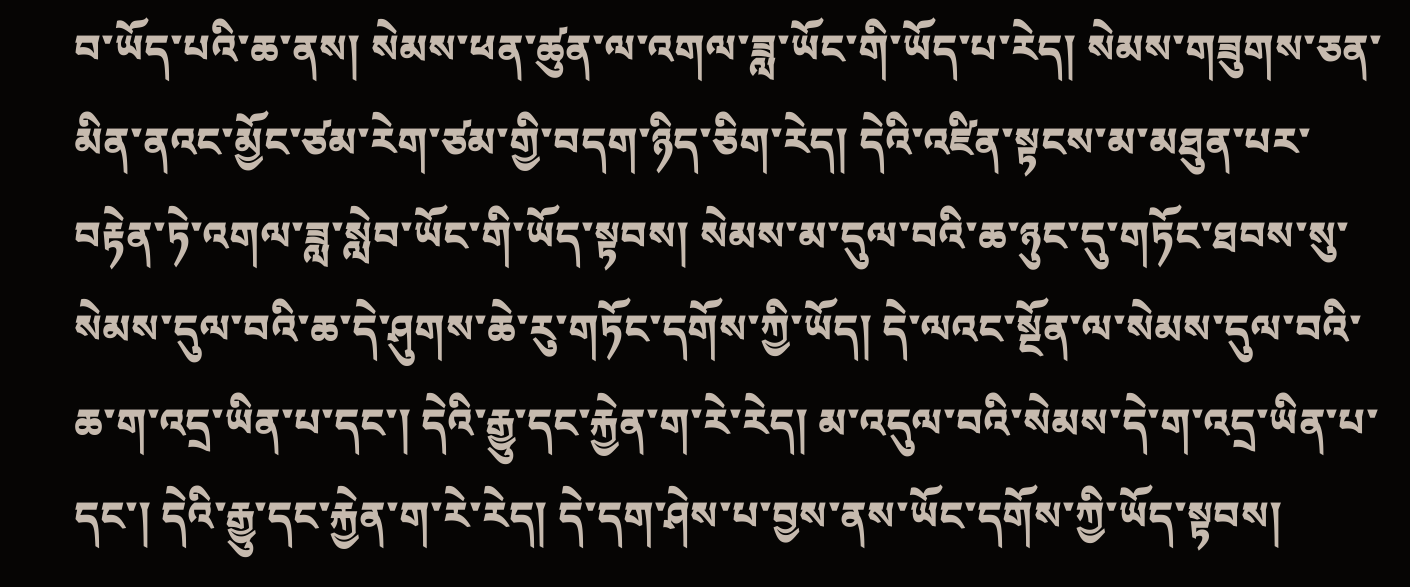བ་ཡོད་པའི་ཆ་ནས། སེམས་ཕན་ཚུན་ལ་འགལ་ཟླ་ཡོང་གི་ཡོད་པ་རེད། སེམས་གཟུགས་ཅན་མིན་ནའང་མྱོང་ཙམ་རེག་ཙམ་གྱི་བདག་ཉིད་ཅིག་རེད། དེའི་འཛིན་སྟངས་མ་མཐུན་པར་བརྟེན་ཏེ་འགལ་ཟླ་སླེབ་ཡོང་གི་ཡོད་སྟབས། སེམས་མ་དུལ་བའི་ཆ་ཉུང་དུ་གཏོང་ཐབས་སུ་སེམས་དུལ་བའི་ཆ་དེ་ཤུགས་ཆེ་རུ་གཏོང་དགོས་ཀྱི་ཡོད། དེ་ལའང་སྔོན་ལ་སེམས་དུལ་བའི་ཆ་ག་འདྲ་ཡིན་པ་དང་། དེའི་རྒྱུ་དང་རྐྱེན་ག་རེ་རེད། མ་འདུལ་བའི་སེམས་དེ་ག་འདྲ་ཡིན་པ་དང་། དེའི་རྒྱུ་དང་རྐྱེན་ག་རེ་རེད། དེ་དག་ཤེས་པ་བྱས་ནས་ཡོང་དགོས་ཀྱི་ཡོད་སྟབས།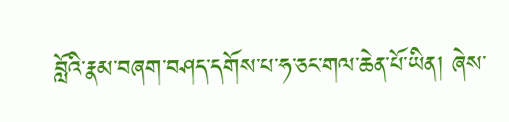བློའི་རྣམ་བཞག་བཤད་དགོས་པ་ཧ་ཅང་གལ་ཆེན་པོ་ཡིན། ཞེས་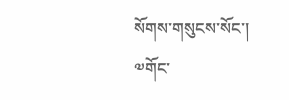སོགས་གསུངས་སོང་།
༧གོང་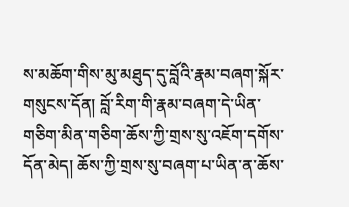ས་མཆོག་གིས་མུ་མཐུད་དུ་བློའི་རྣམ་བཞག་སྐོར་གསུངས་དོན། བློ་རིག་གི་རྣམ་བཞག་དེ་ཡིན་གཅིག་མིན་གཅིག་ཆོས་ཀྱི་གྲས་སུ་འཇོག་དགོས་དོན་མེད། ཆོས་ཀྱི་གྲས་སུ་བཞག་པ་ཡིན་ན་ཆོས་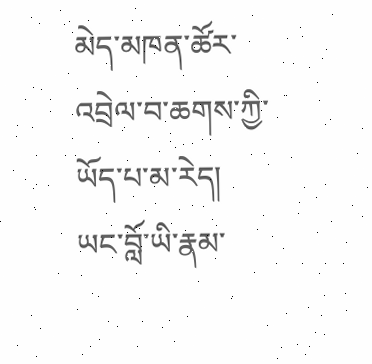མེད་མཁན་ཚོར་འབྲེལ་བ་ཆགས་ཀྱི་ཡོད་པ་མ་རེད། ཡང་བློ་ཡི་རྣམ་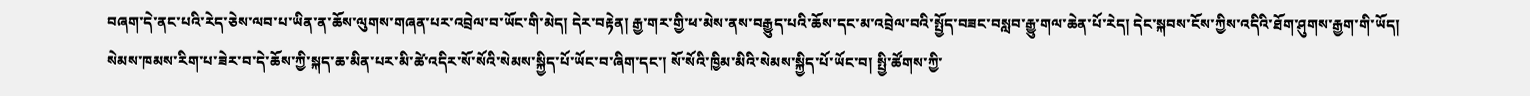བཞག་དེ་ནང་པའི་རེད་ཅེས་ལབ་པ་ཡིན་ན་ཆོས་ལུགས་གཞན་པར་འབྲེལ་བ་ཡོང་གི་མེད། དེར་བརྟེན། རྒྱ་གར་གྱི་ཕ་མེས་ནས་བརྒྱུད་པའི་ཆོས་དང་མ་འབྲེལ་བའི་སྤྱོད་བཟང་བསླབ་རྒྱུ་གལ་ཆེན་པོ་རེད། དེང་སྐབས་ངོས་ཀྱིས་འདིའི་ཐོག་ཤུགས་རྒྱག་གི་ཡོད། སེམས་ཁམས་རིག་པ་ཟེར་བ་དེ་ཆོས་ཀྱི་སྐད་ཆ་མིན་པར་མི་ཚེ་འདིར་སོ་སོའི་སེམས་སྐྱིད་པོ་ཡོང་བ་ཞིག་དང་། སོ་སོའི་ཁྱིམ་མིའི་སེམས་སྐྱིད་པོ་ཡོང་བ། སྤྱི་ཚོགས་ཀྱི་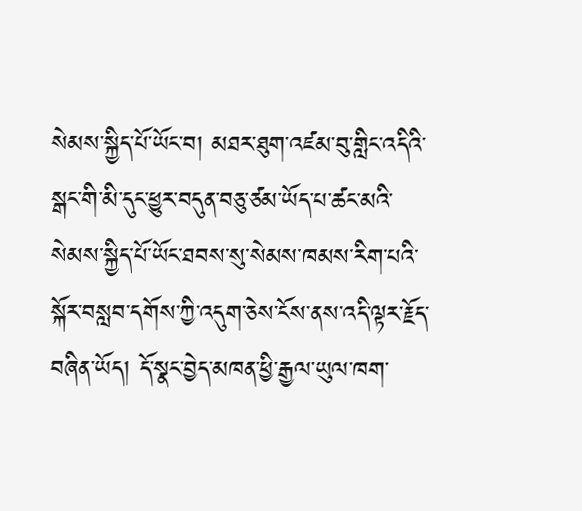སེམས་སྐྱིད་པོ་ཡོང་བ། མཐར་ཐུག་འཛམ་བུ་གླིང་འདིའི་སྒང་གི་མི་དུང་ཕྱུར་བདུན་བཅུ་ཙམ་ཡོད་པ་ཚང་མའི་སེམས་སྐྱིད་པོ་ཡོང་ཐབས་སུ་སེམས་ཁམས་རིག་པའི་སྐོར་བསླབ་དགོས་ཀྱི་འདུག་ཅེས་ངོས་ནས་འདི་ལྟར་རྗོད་བཞིན་ཡོད། དོ་སྣང་བྱེད་མཁན་ཕྱི་རྒྱལ་ཡུལ་ཁག་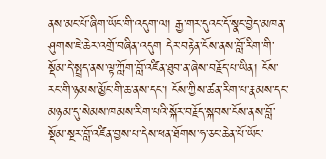ནས་མང་པོ་ཞིག་ཡོང་གི་འདུག་ལ། རྒྱ་གར་དུའང་དོ་སྣང་བྱེད་མཁན་ཤུགས་ཇེ་ཆེར་འགྲོ་བཞིན་འདུག དེར་བརྟེན་ངོས་ནས་བློ་རིག་གི་སྡོམ་དེ་སྤྲད་ནས་ལྟ་ཀློག་བློ་འཛིན་ཐུབ་ན་ཞེས་བརྗོད་པ་ཡིན། ངོས་རང་གི་ཉམས་མྱོང་གི་ཆ་ནས་དང་། ངོས་ཀྱིས་ཚན་རིག་པ་རྣམས་དང་མཉམ་དུ་སེམས་ཁམས་རིག་པའི་སྐོར་བརྗོད་སྐབས་ངོས་ནས་བློ་སྡོམ་སྔར་བློ་འཛིན་བྱས་པ་དེས་ཕན་ཐོགས་ཧ་ཅང་ཆེན་པོ་ཡོང་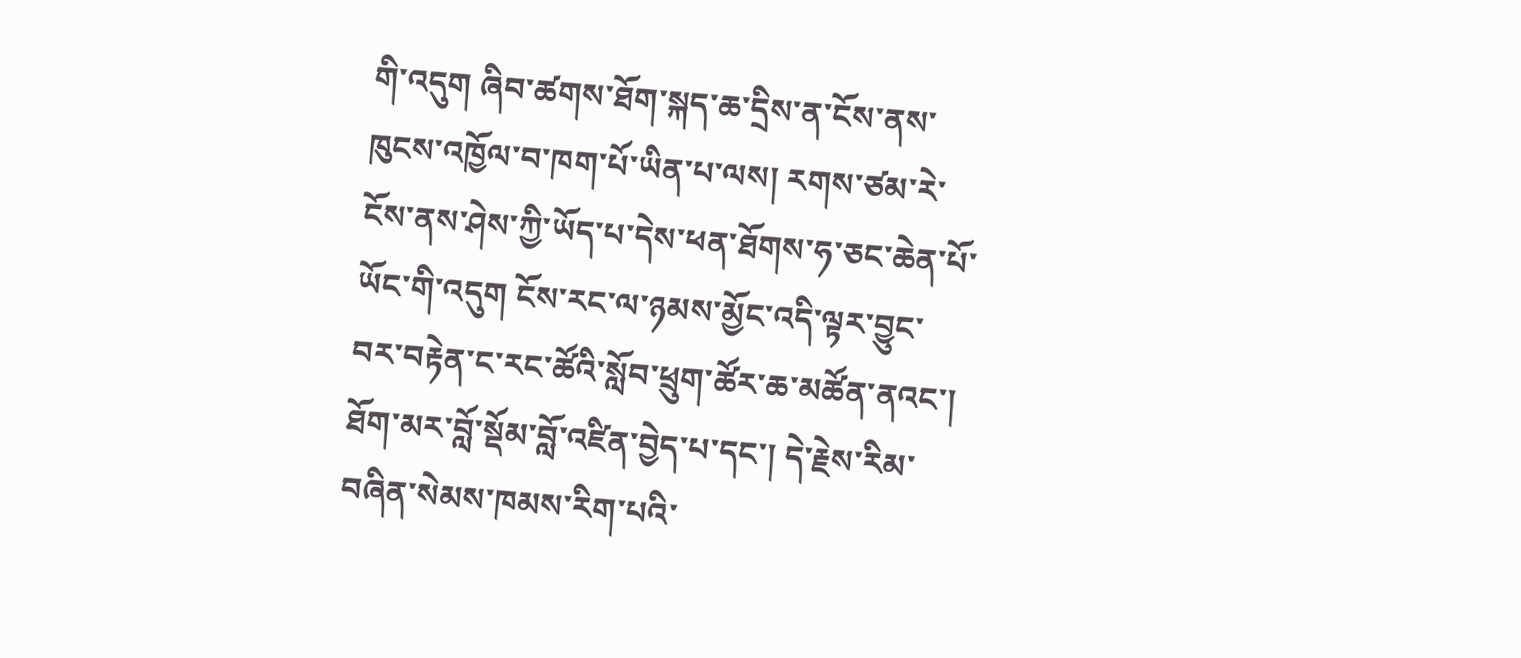གི་འདུག ཞིབ་ཚགས་ཐོག་སྐད་ཆ་དྲིས་ན་ངོས་ནས་ཁུངས་འཁྱོལ་བ་ཁག་པོ་ཡིན་པ་ལས། རགས་ཙམ་རེ་ངོས་ནས་ཤེས་ཀྱི་ཡོད་པ་དེས་ཕན་ཐོགས་ཧ་ཅང་ཆེན་པོ་ཡོང་གི་འདུག ངོས་རང་ལ་ཉམས་མྱོང་འདི་ལྟར་བྱུང་བར་བརྟེན་ང་རང་ཚོའི་སློབ་ཕྲུག་ཚོར་ཆ་མཚོན་ནའང་། ཐོག་མར་བློ་སྡོམ་བློ་འཛིན་བྱེད་པ་དང་། དེ་རྗེས་རིམ་བཞིན་སེམས་ཁམས་རིག་པའི་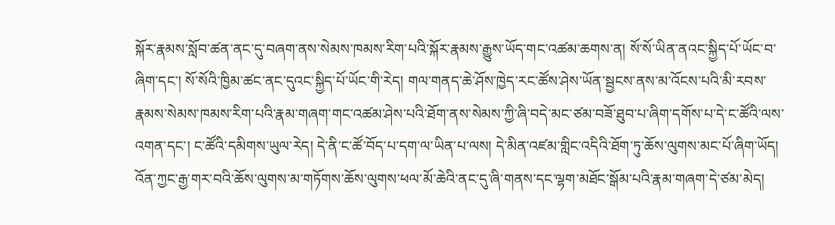སྐོར་རྣམས་སློབ་ཚན་ནང་དུ་བཞག་ནས་སེམས་ཁམས་རིག་པའི་སྐོར་རྣམས་རྒྱུས་ཡོད་གང་འཚམ་ཆགས་ན། སོ་སོ་ཡིན་ནའང་སྐྱིད་པོ་ཡོང་བ་ཞིག་དང་། སོ་སོའི་ཁྱིམ་ཚང་ནང་དུའང་སྐྱིད་པོ་ཡོང་གི་རེད། གལ་གནད་ཆེ་ཤོས་ཁྱེད་རང་ཚོས་ཤེས་ཡོན་སྦྱངས་ནས་མ་འོངས་པའི་མི་རབས་རྣམས་སེམས་ཁམས་རིག་པའི་རྣམ་གཞག་གང་འཚམ་ཤེས་པའི་ཐོག་ནས་སེམས་ཀྱི་ཞི་བདེ་མང་ཙམ་བཟོ་ཐུབ་པ་ཞིག་དགོས་པ་དེ་ང་ཚོའི་ལས་འགན་དང་། ང་ཚོའི་དམིགས་ཡུལ་རེད། དེ་ནི་ང་ཚོ་བོད་པ་དག་ལ་ཡིན་པ་ལས། དེ་མིན་འཛམ་གླིང་འདིའི་ཐོག་ཏུ་ཆོས་ལུགས་མང་པོ་ཞིག་ཡོད། འོན་ཀྱང་རྒྱ་གར་བའི་ཆོས་ལུགས་མ་གཏོགས་ཆོས་ལུགས་ཕལ་མོ་ཆེའི་ནང་དུ་ཞི་གནས་དང་ལྷག་མཐོང་སྒོམ་པའི་རྣམ་གཞག་དེ་ཙམ་མེད།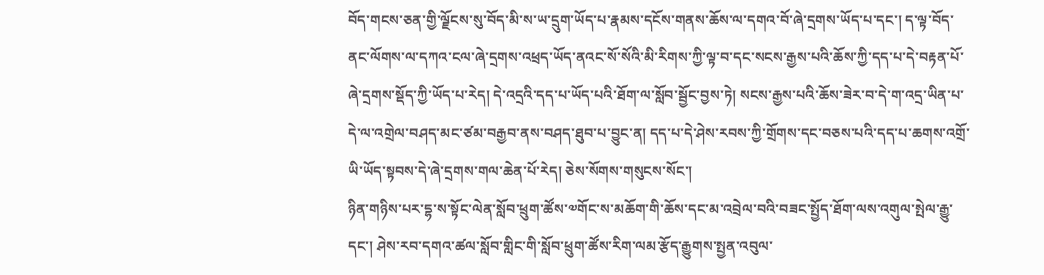བོད་གངས་ཅན་གྱི་ལྗོངས་སུ་བོད་མི་ས་ཡ་དྲུག་ཡོད་པ་རྣམས་དངོས་གནས་ཆོས་ལ་དགའ་བོ་ཞེ་དྲགས་ཡོད་པ་དང་། ད་ལྟ་བོད་ནང་ལོགས་ལ་དཀའ་ངལ་ཞེ་དྲགས་འཕྲད་ཡོད་ནའང་སོ་སོའི་མི་རིགས་ཀྱི་ལྟ་བ་དང་སངས་རྒྱས་པའི་ཆོས་ཀྱི་དད་པ་དེ་བརྟན་པོ་ཞེ་དྲགས་སྡོད་ཀྱི་ཡོད་པ་རེད། དེ་འདྲའི་དད་པ་ཡོད་པའི་ཐོག་ལ་སློབ་སྦྱོང་བྱས་ཏེ། སངས་རྒྱས་པའི་ཆོས་ཟེར་བ་དེ་ག་འདྲ་ཡིན་པ་དེ་ལ་འགྲེལ་བཤད་མང་ཙམ་བརྒྱབ་ནས་བཤད་ཐུབ་པ་བྱུང་ན། དད་པ་དེ་ཤེས་རབས་ཀྱི་གྲོགས་དང་བཅས་པའི་དད་པ་ཆགས་འགྲོ་ཡི་ཡོད་སྟབས་དེ་ཞེ་དྲགས་གལ་ཆེན་པོ་རེད། ཅེས་སོགས་གསུངས་སོང་།
ཉིན་གཉིས་པར་དྷ་ས་སྟོང་ལེན་སློབ་ཕྲུག་ཚོས་༧གོང་ས་མཆོག་གི་ཆོས་དང་མ་འབྲེལ་བའི་བཟང་སྤྱོད་ཐོག་ལས་འགུལ་སྤེལ་རྒྱུ་དང་། ཤེས་རབ་དགའ་ཚལ་སློབ་གླིང་གི་སློབ་ཕྲུག་ཚོས་རིག་ལམ་རྩོད་རྒྱུགས་སྤྱན་འབུལ་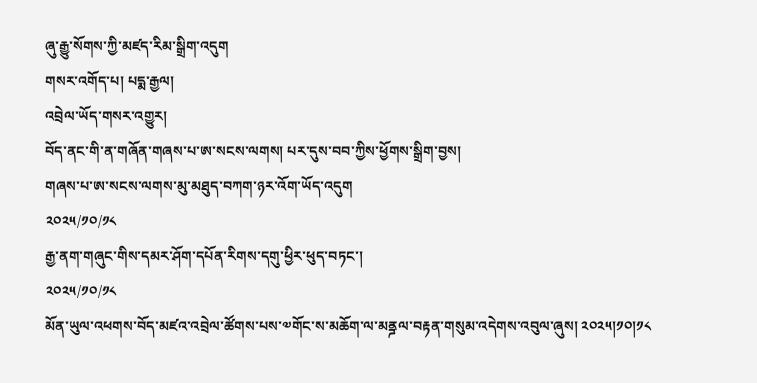ཞུ་རྒྱུ་སོགས་ཀྱི་མཛད་རིམ་སྒྲིག་འདུག
གསར་འགོད་པ། པདྨ་རྒྱལ།
འབྲེལ་ཡོད་གསར་འགྱུར།
བོད་ནང་གི་ན་གཞོན་གཞས་པ་ཨ་སངས་ལགས། པར་དུས་བབ་ཀྱིས་ཕྱོགས་སྒྲིག་བྱས།
གཞས་པ་ཨ་སངས་ལགས་མུ་མཐུད་བཀག་ཉར་འོག་ཡོད་འདུག
༢༠༢༥/༡༠/༡༨
རྒྱ་ནག་གཞུང་གིས་དམར་ཤོག་དཔོན་རིགས་དགུ་ཕྱིར་ཕུད་བཏང་།
༢༠༢༥/༡༠/༡༨
མོན་ཡུལ་འཕགས་བོད་མཛའ་འབྲེལ་ཚོགས་པས་༧གོང་ས་མཆོག་ལ་མནྜལ་བརྟན་གསུམ་འདེགས་འབུལ་ཞུས། ༢༠༢༥།༡༠།༡༨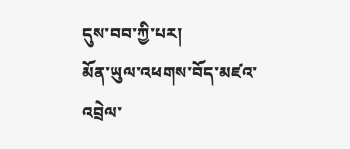དུས་བབ་ཀྱི་པར།
མོན་ཡུལ་འཕགས་བོད་མཛའ་འབྲེལ་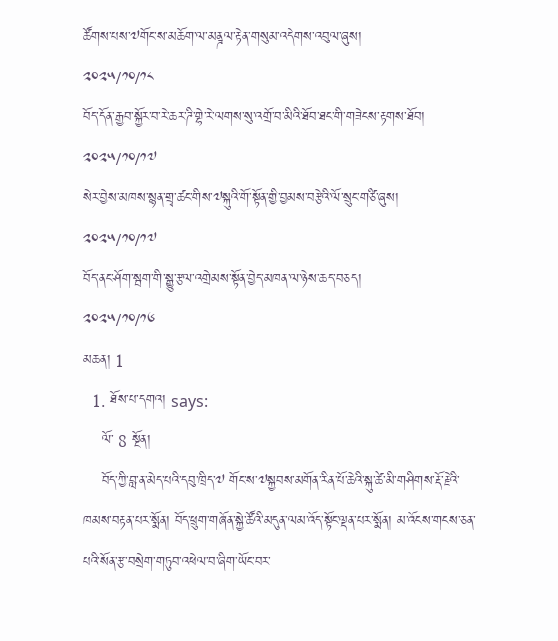ཚོགས་པས་༧གོང་ས་མཆོག་ལ་མནྜལ་རྟེན་གསུམ་འདེགས་འབུལ་ཞུས།
༢༠༢༥/༡༠/༡༨
བོད་དོན་རྒྱབ་སྐྱོར་བ་རེ་ཆར་ཌི་གྷེ་རེ་ལགས་སུ་འགྲོ་བ་མིའི་ཐོབ་ཐང་གི་གཟེངས་རྟགས་ཐོབ།
༢༠༢༥/༡༠/༡༧
སེར་བྱེས་མཁས་སྙན་གྲྭ་ཚང་གིས་༧སྐུའི་གོ་སྟོན་གྱི་བྱམས་བརྩེའི་ལོ་སྲུང་གཙི་ཞུས།
༢༠༢༥/༡༠/༡༧
བོད་ནང་ཤོག་སྦག་གི་སྒྱུ་རྩལ་འགྲེམས་སྟོན་བྱེད་མཁན་ལ་ཉེས་ཆད་བཅད།
༢༠༢༥/༡༠/༡༦
མཆན། 1
  1. ཐོས་པ་དགའ། says:
    ལོ་ 8 སྔོན།
    བོད་ཀྱི་བླ་ན་མེད་པའི་དབུ་ཁྲིད་༧ གོང་ས་༧སྐྱབས་མགོན་རིན་པོ་ཆེའི་སྐུ་ཚེ་མི་གཤིགས་རྡོ་རྗེའི་ཁམས་བརྟན་པར་སྨོན། བོད་ཕྲུག་གཞོན་སྐྱེ་ཚོའི་མདུན་ལམ་འོད་སྟོང་ལྡན་པར་སྨོན། མ་འོངས་གངས་ཅན་པའི་སོན་རྩ་བསྲེག་གཏུབ་འཕེལ་བ་ཞིག་ཡོང་བར་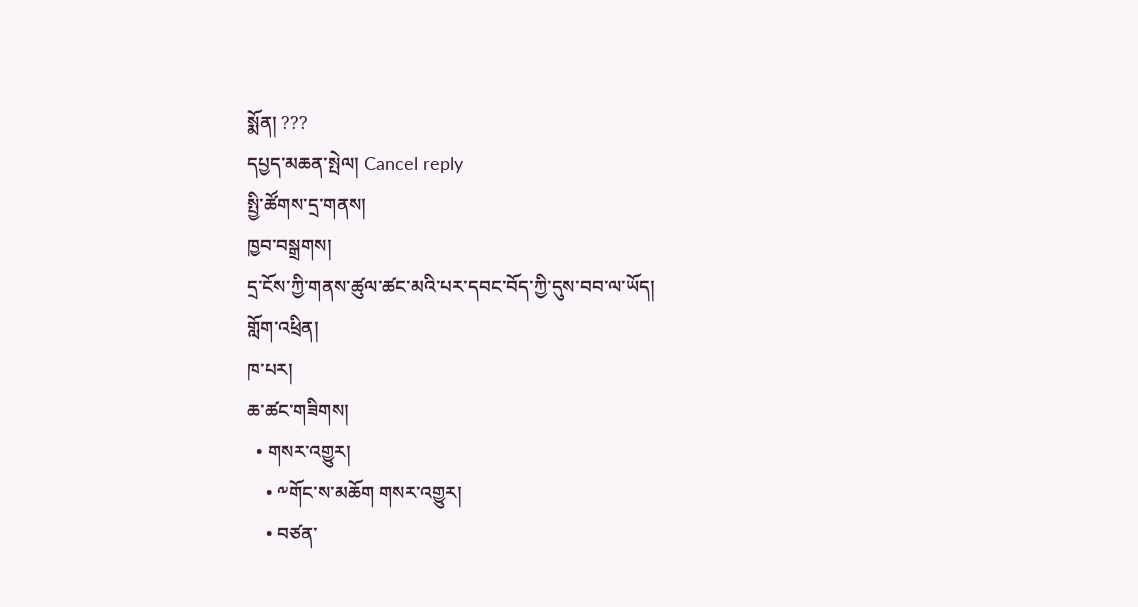སྨོན། ???
དཔྱད་མཆན་སྤེལ། Cancel reply
སྤྱི་ཚོགས་དྲ་གནས།
ཁྱབ་བསྒྲགས།
དྲ་ངོས་ཀྱི་གནས་ཚུལ་ཚང་མའི་པར་དབང་བོད་ཀྱི་དུས་བབ་ལ་ཡོད།
གློག་འཕྲིན།
ཁ་པར།
ཆ་ཚང་གཟིགས།
  • གསར་འགྱུར།
    • ༸གོང་ས་མཆོག གསར་འགྱུར།
    • བཙན་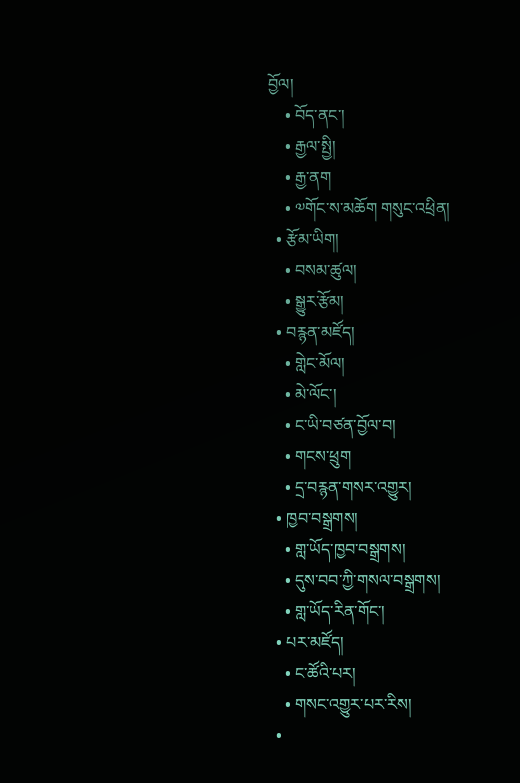བྱོལ།
    • བོད་ནང་།
    • རྒྱལ་སྤྱི།
    • རྒྱ་ནག
    • ༧གོང་ས་མཆོག གསུང་འཕྲིན།
  • རྩོམ་ཡིག།
    • བསམ་ཚུལ།
    • སྒྱུར་རྩོམ།
  • བརྙན་མཛོད།
    • གླེང་མོལ།
    • མེ་ལོང་།
    • ང་ཡི་བཙན་བྱོལ་བ།
    • གངས་ཕྲུག
    • དྲ་བརྙན་གསར་འགྱུར།
  • ཁྱབ་བསྒྲགས།
    • གླ་ཡོད་ཁྱབ་བསྒྲགས།
    • དུས་བབ་ཀྱི་གསལ་བསྒྲགས།
    • གླ་ཡོད་རིན་གོང་།
  • པར་མཛོད།
    • ང་ཚོའི་པར།
    • གསང་འགྱུར་པར་རིས།
  •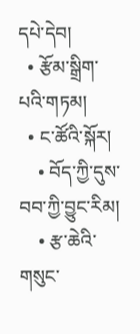དཔེ་དེབ།
  • རྩོམ་སྒྲིག་པའི་གཏམ།
  • ང་ཚོའི་སྐོར།
    • བོད་ཀྱི་དུས་བབ་ཀྱི་བྱུང་རིམ།
    • རྩ་ཆེའི་གསུང་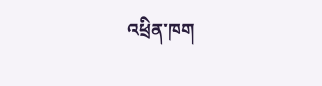འཕྲིན་ཁག